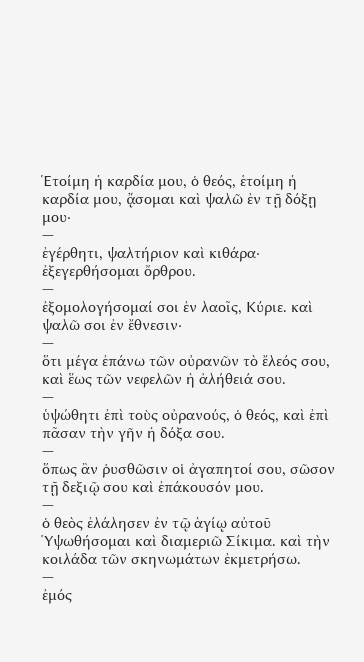Ἑτοίμη ἡ καρδία μου, ὁ θεός, ἑτοίμη ἡ καρδία μου, ᾄσομαι καὶ ψαλῶ ἐν τῇ δόξῃ μου·
—
ἐγέρθητι, ψαλτήριον καὶ κιθάρα· ἐξεγερθήσομαι ὄρθρου.
—
ἐξομολογήσομαί σοι ἐν λαοῖς, Κύριε. καὶ ψαλῶ σοι ἐν ἔθνεσιν·
—
ὅτι μέγα ἐπάνω τῶν οὐρανῶν τὸ ἔλεός σου, καὶ ἕως τῶν νεφελῶν ἡ ἀλήθειά σου.
—
ὑψώθητι ἐπὶ τοὺς οὐρανούς, ὁ θεός, καὶ ἐπὶ πᾶσαν τὴν γῆν ἡ δόξα σου.
—
ὅπως ἂν ῥυσθῶσιν οἱ ἀγαπητοί σου, σῶσον τῇ δεξιῷ σου καὶ ἐπάκουσόν μου.
—
ὁ θεὸς ἐλάλησεν ἐν τῷ ἁγίῳ αὐτοῦ Ὑψωθήσομαι καὶ διαμεριῶ Σίκιμα. καὶ τὴν κοιλάδα τῶν σκηνωμάτων ἐκμετρήσω.
—
ἐμός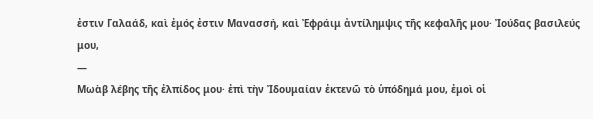ἐστιν Γαλαάδ, καὶ ἐμός ἐστιν Μανασσή, καὶ Ἐφράιμ ἀντίλημψις τῆς κεφαλῆς μου· Ἰούδας βασιλεύς μου,
—
Μωὰβ λέβης τῆς ἐλπίδος μου· ἐπὶ τὴν Ἰδουμαίαν ἐκτενῶ τὸ ὑπόδημά μου, ἐμοὶ οἱ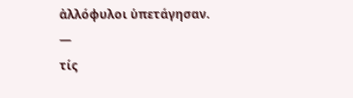ἀλλόφυλοι ὑπετάγησαν.
—
τίς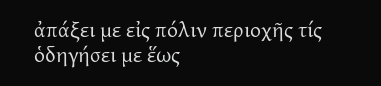ἀπάξει με εἰς πόλιν περιοχῆς τίς ὁδηγήσει με ἕως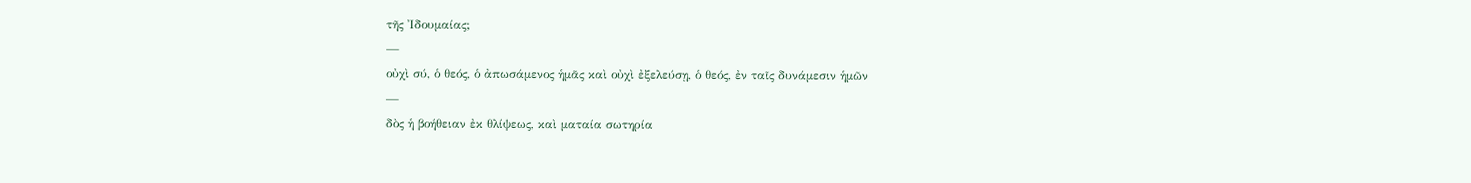τῆς Ἰδουμαίας;
—
οὐχὶ σύ, ὁ θεός, ὁ ἀπωσάμενος ἡμᾶς καὶ οὐχὶ ἐξελεύσῃ, ὁ θεός, ἐν ταῖς δυνάμεσιν ἡμῶν
—
δὸς ἡ βοήθειαν ἐκ θλίψεως, καὶ ματαία σωτηρία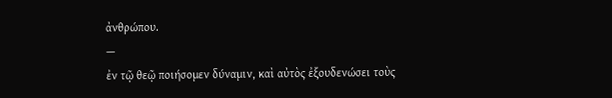ἀνθρώπου.
—
ἐν τῷ θεῷ ποιήσομεν δύναμιν, καὶ αὐτὸς ἐξουδενώσει τοὺς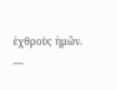ἐχθροὺς ἡμῶν.
—